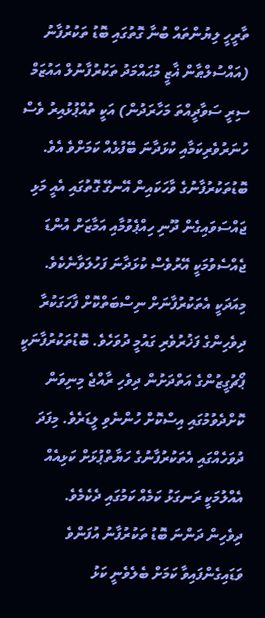ތާރީހީ ލިޔުންތައް ބުނާ ގޮތުގައި ބޮޑު ތަކުރުފާނު (އައްސުލްޠާން ޣާޒީ މުޙައްމަދު ތަކުރުފާނުލް އައުޒަމް ސިރީ ސަވާދީއްތަ މަހާރަދުން) އަކީ ތުއްޕުޅުއިރު ވެސް ހުނަރުވެރިކަމާއި ކުޅަދާނަ ބޭފުޅެއް ކަމަށްވެ އެވެ. ބޮޑުތަކުރުފާނުގެ ވާހަކައިން އޭނގޭ ގޮތުގައި އެއީ މަޅި ޖައްސަވައިގެން ދޫނި ހިއްޕެވުމާއި އަމާޒަށް އުންޑަ ޖެއްސެވުމަކީ އޭރުވެސް ކުޅަދާނަ ފަހުލަވާނެކެވެ.
މިއަދަކީ އެތަކުރުފާނަށް ނިސްބަތްކޮށް ފާހަގަކުރާ ދިވެހިންގެ ފަޚުރުވެރި ގައުމީ ދުވަހެވެ. ބޮޑުތަކުރުފާނަކީ ޕޯޗުގީޒުންގެ އަތްދަށުން ދިވެހި ރާއްޖެ މިނިވަން ކޮށްދެވުމުގައި އިސްކޮށް ހުންނެވި ލީޑަރެވެ. މިފަދަ ދުވަހެއްގައި އެތަކުރުފާނުގެ ހަޔާތްޕުޅަށް ކަޅިއެއް އެއްލުމަކީ ރަނގަޅު ކަމެއް ކަމުގައި ދެކެމެވެ.
ދިވެހިން ދަންނަ ބޮޑު ތަކުރުފާނު އުފަންވެ ވަޑައިގެންފައިވާ ކަމަށް ބެލެވެނީ ކަޅު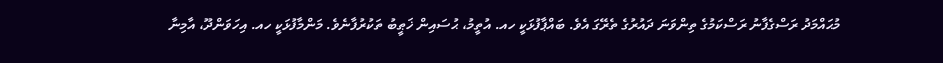މުޙައްމަދު ރަސްގެފާނު ރަސްކަމުގެ ތިންވަނަ ދައުރުގެ ތެރޭގަ އެވެ. ބައްޕާފުޅަކީ ހއ. އުތީމު، ޙުސައިން ޚަޠީބު ތަކުރުފާނެވެ. މަންމާފުޅަކީ ހއ. އިހަވަންދޫ، އާމިނާ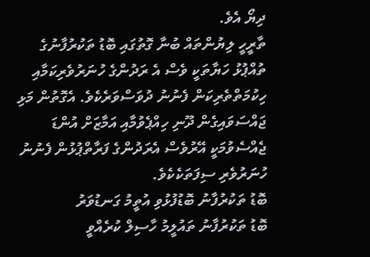ދިޔޯ އެވެ.
ތާރީހީ ލިޔުންތައް ބުނާ ގޮތުގައި ބޮޑު ތަކުރުފާނުގެ ތުއްޕުޅު ހަޔާތަކީ ވެސް އެ ރަދުންގެ ހުނަރުވެރިކަމާއި ހިކުމަތްތެރިކަން ފެނުނު ދުވަސްވަރެކެވެ. އެގޮތުން މަޅި ޖައްސަވައިގެން ދޫނި ހިއްޕެވުމާއި އަމާޒަށް އުންޑަ ޖެއްސެވުމަކީ އޭރުވެސް އެރަދުންގެ ފަރާތްޕުޅުން ފެނުނު ހުނަރުވެރި ސިފަތަކެކެވެ.
ބޮޑު ތަކުރުފާނު ބޮޑުފުޅުވި އުތީމު ގަނޑުވަރު
ބޮޑު ތަކުރުފާނު ތައުލީމު ހާސިލް ކުރެއްވީ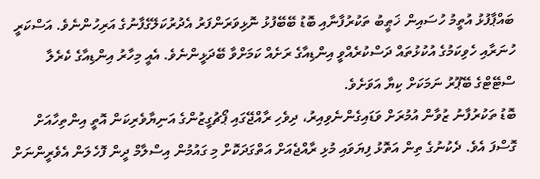ބައްޕާފުޅު އުތީމު ހުސައިން ޚަޠީބު ތަކުރުފާނާއި ބޮޑު ބޭބޭފުޅު ނޮޅިވަރަންފަރު އެދުރުކަލޭގެފާނުގެ އަރިހުންނެވެ. އަސްކަރީ ހުނަރާއި ހެވިކަމުގެ އުކުޅުތައް ދަސްކުރެއްވީ އިންޑިއާގެ ރަށެއް ކަމަށްވާ ބޭދަޅީންނެވެ. އެއީ މިހާރު އިންޑިއާގެ ކެރެލާ ސްޓޭޓްގެ ބޭޕޫރު ނަމަކަށް ކިޔާ އަވަށެވެ.
ބޮޑު ތަކުރުފާނު ޒުވާން އުމުރަށް ވަޑައިގެންނެވިއިރު، ދިވެހި ރާއްޖޭގައި ޕޯޗުގީޒުންގެ އަނިޔާވެރިކަން އޮތީ އިންތިހާއަށް ގޮސްފަ އެވެ. ދެކުނުގެ ތިން އަތޮޅު ފިޔަވައި މުޅި ރާއްޖެއަށް އަތްގަދަކޮށް މި ގައުމުން އިސްލާމް ދީން ފޮހެލަން އެވެރީންނަށް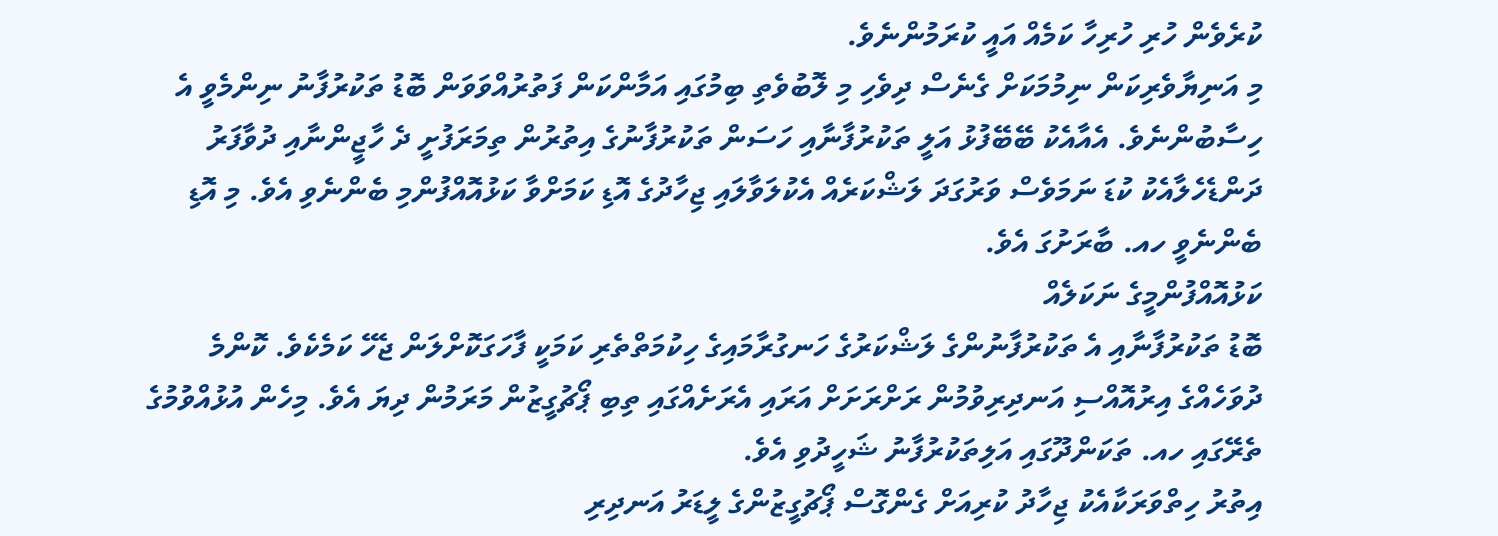ކުރެވެން ހުރި ހުރިހާ ކަމެއް އައީ ކުރަމުންނެވެ.
މި އަނިޔާވެރިކަން ނިމުމަކަށް ގެނެސް ދިވެހި މި ލޮބުވެތި ބިމުގައި އަމާންކަން ފަތުރުއްވަވަން ބޮޑު ތަކުރުފާނު ނިންމެވީ އެ ހިސާބުންނެވެ. އެއާއެކު ބޭބޭފުޅު އަލީ ތަކުރުފާނާއި ހަސަން ތަކުރުފާނުގެ އިތުރުން ތިމަރަފުށީ ދެ ހާޖީންނާއި ދުވާފަރު ދަންޑެހެލާއެކު ކުޑަ ނަމަވެސް ވަރުގަދަ ލަޝްކަރެއް އެކުލަވާލައި ޖިހާދުގެ އޮޑި ކަމަށްވާ ކަޅުއޮއްފުންމި ބެންނެވި އެވެ. މި އޮޑި ބެންނެވީ ހއ. ބާރަށުގަ އެވެ.
ކަޅުއޮއްފުންމީގެ ނަކަލެއް
ބޮޑު ތަކުރުފާނާއި އެ ތަކުރުފާނުންގެ ލަޝްކަރުގެ ހަނގުރާމައިގެ ހިކުމަތްތެރި ކަމަކީ ފާހަގަކޮށްލަން ޖެހޭ ކަމެކެވެ. ކޮންމެ ދުވަހެއްގެ އިރުއޮއްސި އަނދިރިވުމުން ރަށްރަށަށް އަރައި އެރަށެއްގައި ތިބި ޕޯޗުގީޒުން މަރަމުން ދިޔަ އެވެ. މިހެން އުޅުއްވުމުގެ ތެރޭގައި ހއ. ތަކަންދޫގައި އަލިތަކުރުފާނު ޝަހީދުވި އެވެ.
އިތުރު ހިތްވަރަކާއެކު ޖިހާދު ކުރިއަށް ގެންގޮސް ޕޯޗުގީޒުންގެ ލީޑަރު އަނދިރި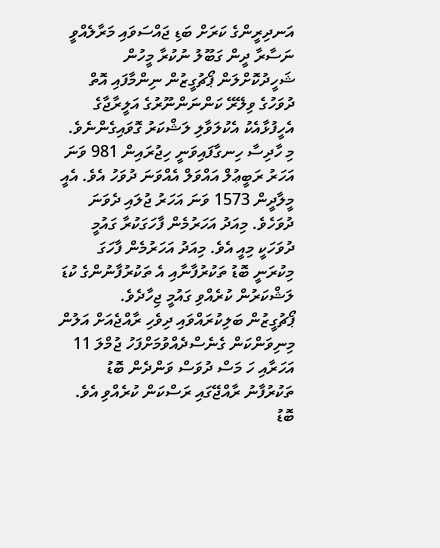އަނދިރީންގެ ކަރަށް ބަޑި ޖައްސަވައި މަރާލެއްވީ ނަސާރާ ދީން ގަބޫލު ނުކުރާ މީހުން ޝަހީދުކޮށްލަން ޕޯޗުގީޒުން ނިންމާފައި އޮތް ދުވަހުގެ ވިލޭރޭ ކަންނަންނޫރުގެ އަލީރާޖާގެ އެހީފުޅާއެކު އެކުލަވާލި ލަޝްކަރު ގޮވައިގެންނެވެ.
މި ހާދިސާ ހިނގާފައިވަނީ ހިޖުރައިން 981 ވަނަ އަހަރު ރަބީޢުލް އައްވަލް އެއްވަނަ ދުވަހު އެވެ. އެއީ މީލާދީން 1573 ވަނަ އަހަރު ޖުލައި ދެވަނަ ދުވަހެވެ. މިއަދު އަހަރުމެން ފާހަގަކުރާ ގައުމީ ދުވަހަކީ މިއީ އެވެ. މިއަދު އަހަރުމެން ފާހަގަ މިކުރަނީ ބޮޑު ތަކުރުފާނާއި އެ ތަކުރުފާނުންގެ ކުޑަ ލަޝްކަރުން ކުރެއްވި ގައުމީ ޖިހާދެވެ.
ޕޯޗުގީޒުން ބަލިކުރައްވައި ދިވެހި ރާއްޖެއަށް އަލުން މިނިވަންކަން ގެނެސްދެއްވުމަށްފަހު ޖުމްލަ 11 އަހަރާއި ހަ މަސް ދުވަސް ވަންދެން ބޮޑު ތަކުރުފާނު ރާއްޖޭގައި ރަސްކަން ކުރެއްވި އެވެ. ބޮޑު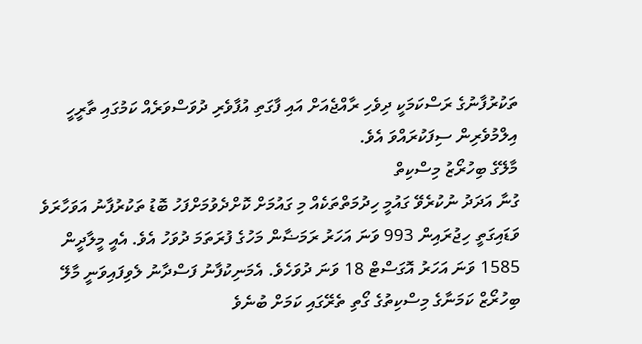ތަކުރުފާނުގެ ރަސްކަމަކީ ދިވެހި ރާއްޖެއަށް އައި ފާގަތި އުފާވެރި ދުވަސްވަރެއް ކަމުގައި ތާރީހީ އިލްމުވެރިން ސިފަކުރައްވަ އެވެ.
މާލޭގެ ބިހުރޯޒު މިސްކިތް
ގުނާ އަދަދު ނުކުރެވޭ ގައުމީ ހިދުމަތްތަކެއް މި ގައުމަށް ކޮށްދެވުމަށްފަހު ބޮޑު ތަކުރުފާނު އަވަހާރަވެ ވަޑައިގަތީ ހިޖުރައިން 993 ވަނަ އަހަރު ރަމަޟާން މަހުގެ ފުރަތަމަ ދުވަހު އެވެ. އެއީ މީލާދީން 1585 ވަނަ އަހަރު އޮގަސްޓް 18 ވަނަ ދުވަހެވެ. އެމަނިކުފާނު ފަސްދާނު ލެވިފައިވަނީ މާލޭ ބިހުރޯޒް ކަމަނާގެ މިސްކިތުގެ ގޯތި ތެރޭގައި ކަމަށް ބުނެވެ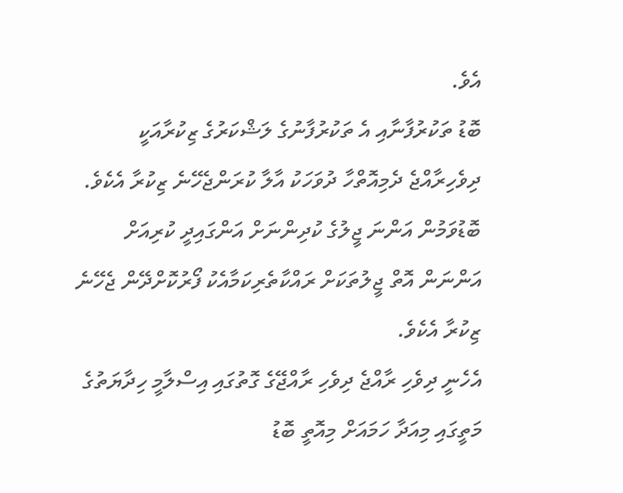އެވެ.
ބޮޑު ތަކުރުފާނާއި އެ ތަކުރުފާނުގެ ލަޝްކަރުގެ ޒިކުރާއަކީ ދިވެހިރާއްޖެ ދެމިއޮތްހާ ދުވަހަކު އާލާ ކުރަންޖެހޭނެ ޒިކުރާ އެކެވެ. ބޮޑުވަމުން އަންނަ ޖީލުގެ ކުދިންނަށް އަންގައިދީ ކުރިއަށް އަންނަން އޮތް ޖީލުތަކަށް ރައްކާތެރިކަމާއެކު ފޯރުކޮށްދޭން ޖެހޭނެ ޒިކުރާ އެކެވެ.
އެހެނީ ދިވެހި ރާއްޖެ ދިވެހި ރާއްޖޭގެ ގޮތުގައި އިސްލާމީ ހިދާޔަތުގެ މަތީގައި މިއަދާ ހަމައަށް މިއޮތީ ބޮޑު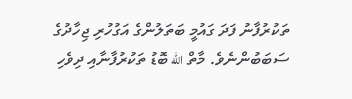ތަކުރުފާނު ފަދަ ގައުމީ ބަތަލުންގެ އަގުހުރި ޖިހާދުގެ ސަބަބުންނެވެ. މާތް الله ބޮޑު ތަކުރުފާނާއި ދިވެހި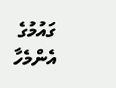ގައުމުގެ އެންމެހާ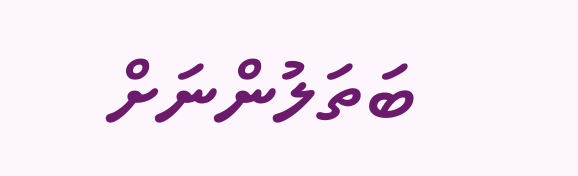ބަތަލުންނަށް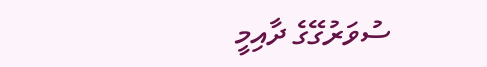ސުވަރުގޭގެ ދާއިމީ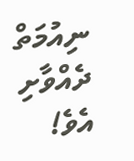ނިއުމަތް ދެއްވާށި އެވެ!